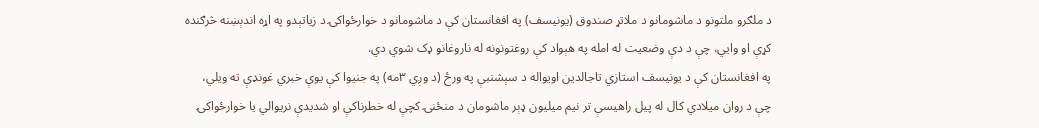د ملګرو ملتونو د ماشومانو د ملاتړ صندوق (یونیسف) په افغانستان کې د ماشومانو د خوارځواکۍ د زیاتېدو په اړه اندېښنه څرګنده کړې او وايي، چې د دې وضعیت له امله په هېواد کې روغتونونه له ناروغانو ډک شوي دي.
په افغانستان کې د یونیسف استازي تاجالدین اویواله د سېشنبې په ورځ (د وږي ۳مه) په جنیوا کې یوې خبري غونډې ته ویلي، چې د روان میلادي کال له پیل راهیسې تر نیم میلیون ډېر ماشومان د منځنۍ کچې له خطرناکې او شدیدې نریوالي یا خوارځواکۍ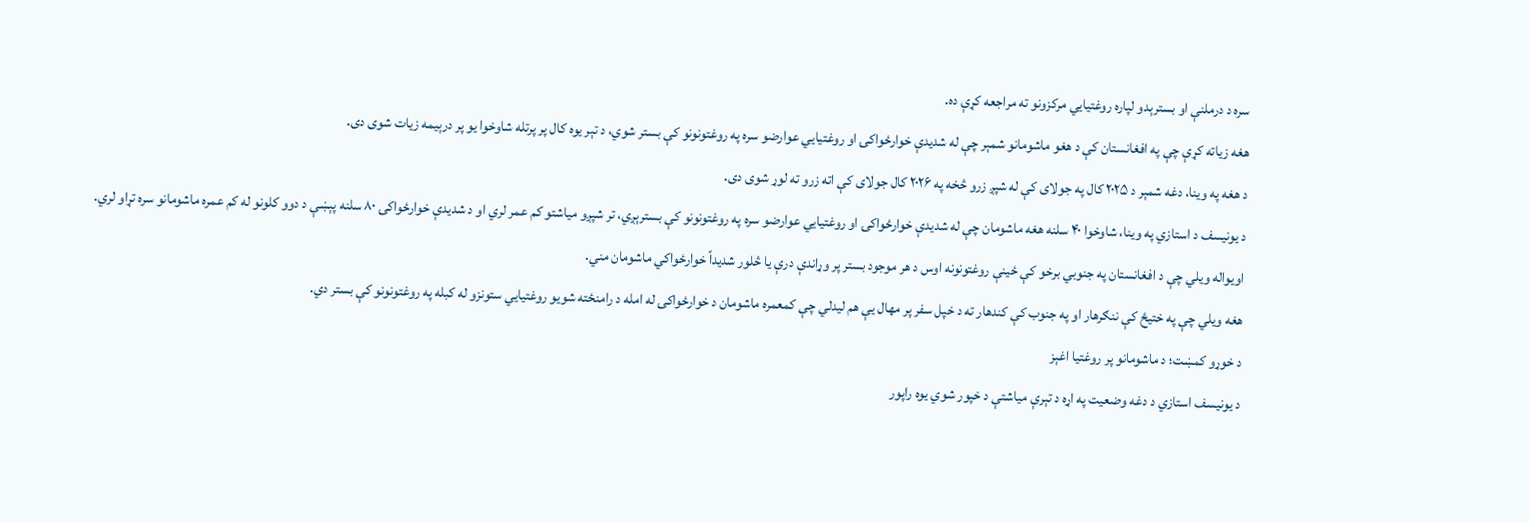سره د درملنې او بسترېدو لپاره روغتیايي مرکزونو ته مراجعه کړې ده.
هغه زیاته کړې چې په افغانستان کې د هغو ماشومانو شمېر چې له شدیدې خوارځواکۍ او روغتیايي عوارضو سره په روغتونونو کې بستر شوي، د تېر یوه کال پر پرتله شاوخوا یو پر درېیمه زیات شوی دی.
د هغه په وینا، دغه شمېر د ۲۰۲۵ کال په جولای کې له شپږ زرو څخه په ۲۰۲۶ کال جولای کې اته زرو ته لوړ شوی دی.
د یونیسف د استازي په وینا، شاوخوا ۴۰ سلنه هغه ماشومان چې له شدیدې خوارځواکۍ او روغتیايي عوارضو سره په روغتونونو کې بسترېږي، تر شپږو میاشتو کم عمر لري او د شدیدې خوارځواکۍ ۸۰ سلنه پېښې د دوو کلونو له کم عمره ماشومانو سره تړاو لري.
اویواله ویلي چې د افغانستان په جنوبي برخو کې ځینې روغتونونه اوس د هر موجود بستر پر وړاندې درې یا څلور شدیداً خوارځواکي ماشومان مني.
هغه ویلي چې په ختیځ کې ننګرهار او په جنوب کې کندهار ته د خپل سفر پر مهال یې هم لیدلي چې کمعمره ماشومان د خوارځواکۍ له امله د رامنځته شویو روغتیايي ستونزو له کبله په روغتونونو کې بستر دي.
د خوړو کمښت؛ د ماشومانو پر روغتیا اغېز
د یونیسف استازي د دغه وضعیت په اړه د تېرې میاشتې د خپور شوي یوه راپور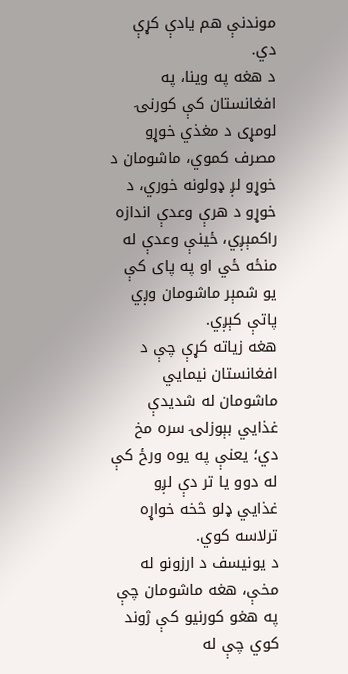موندنې هم یادې کړې دي.
د هغه په وینا، په افغانستان کې کورنۍ لومړی د مغذي خوړو مصرف کموي، ماشومان د خوړو لږ ډولونه خوري، د خوړو د هرې وعدې اندازه راکمېږي، ځینې وعدې له منځه ځي او په پای کې یو شمېر ماشومان وږي پاتې کېږي.
هغه زیاته کړې چې د افغانستان نیمایي ماشومان له شدیدې غذایي بېوزلۍ سره مخ دي؛ یعنې په یوه ورځ کې له دوو یا تر دې لږو غذایي ډلو څخه خواړه ترلاسه کوي.
د یونیسف د ارزونو له مخې، هغه ماشومان چې په هغو کورنیو کې ژوند کوي چې له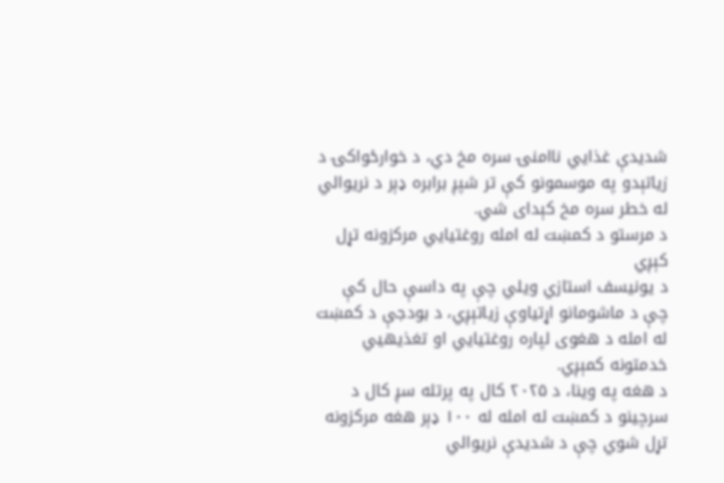شدیدې غذایي ناامنۍ سره مخ دي، د خوارځواکۍ د زیاتېدو په موسمونو کې تر شپږ برابره ډېر د نریوالي له خطر سره مخ کېدای شي.
د مرستو د کمښت له امله روغتیايي مرکزونه تړل کېږي
د یونیسف استازي ویلي چې په داسې حال کې چې د ماشومانو اړتیاوې زیاتېږي، د بودجې د کمښت له امله د هغوی لپاره روغتیايي او تغذیهیي خدمتونه کمېږي.
د هغه په وینا، د ۲۰۲۵ کال په پرتله سږ کال د سرچینو د کمښت له امله له ۱۰۰ ډېر هغه مرکزونه تړل شوي چې د شدیدې نریوالي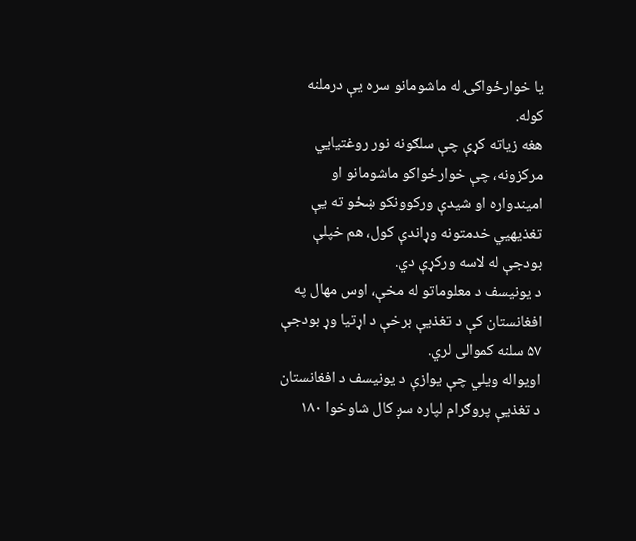یا خوارځواکۍ له ماشومانو سره یې درملنه کوله.
هغه زیاته کړې چې سلګونه نور روغتیايي مرکزونه، چې خوارځواکو ماشومانو او امیندواره او شیدې ورکوونکو ښځو ته یې تغذیهیي خدمتونه وړاندې کول، هم خپلې بودجې له لاسه ورکړې دي.
د یونیسف د معلوماتو له مخې، اوس مهال په افغانستان کې د تغذیې برخې د اړتیا وړ بودجې ۵۷ سلنه کموالی لري.
اویواله ویلي چې یوازې د یونیسف د افغانستان د تغذیې پروګرام لپاره سږ کال شاوخوا ۱۸۰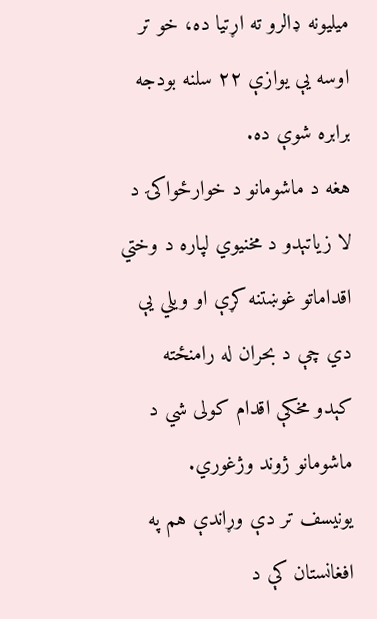میلیونه ډالرو ته اړتیا ده، خو تر اوسه یې یوازې ۲۲ سلنه بودجه برابره شوې ده.
هغه د ماشومانو د خوارځواکۍ د لا زیاتېدو د مخنیوي لپاره د وختي اقداماتو غوښتنه کړې او ویلي یې دي چې د بحران له رامنځته کېدو مخکې اقدام کولی شي د ماشومانو ژوند وژغوري.
یونیسف تر دې وړاندې هم په افغانستان کې د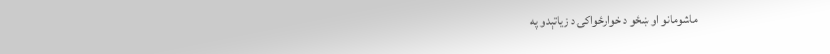ماشومانو او ښځو د خوارځواکۍ د زیاتېدو په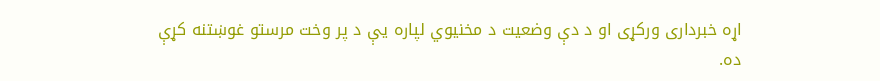اړه خبرداری ورکړی او د دې وضعیت د مخنیوي لپاره یې د پر وخت مرستو غوښتنه کړې ده.